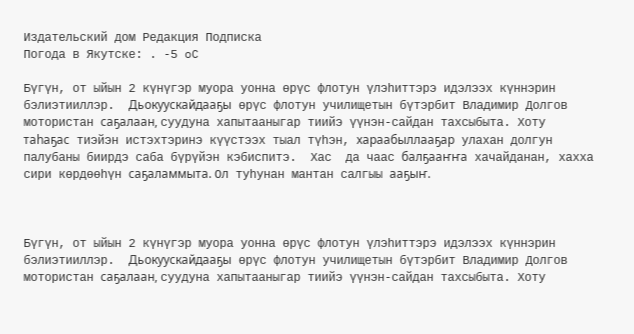Издательский дом Редакция Подписка
Погода в Якутске: . -5 oC

Бүгүн, от ыйын 2 күнүгэр муора уонна өрүс флотун үлэһиттэрэ идэлээх күннэрин бэлиэтииллэр.  Дьокуускайдааҕы өрүс флотун училищетын бүтэрбит Владимир Долгов мотористан саҕалаан, суудуна хапытааныгар тиийэ үүнэн-сайдан тахсыбыта. Хоту таһаҕас тиэйэн истэхтэринэ күүстээх тыал түһэн, хараабыллааҕар улахан долгун палубаны биирдэ саба бүрүйэн кэбиспитэ.  Хас  да чаас балҕааҥҥа хачайданан, хахха сири көрдөөһүн саҕаламмыта. Ол туһунан мантан салгыы ааҕыҥ.



Бүгүн, от ыйын 2 күнүгэр муора уонна өрүс флотун үлэһиттэрэ идэлээх күннэрин бэлиэтииллэр.  Дьокуускайдааҕы өрүс флотун училищетын бүтэрбит Владимир Долгов мотористан саҕалаан, суудуна хапытааныгар тиийэ үүнэн-сайдан тахсыбыта. Хоту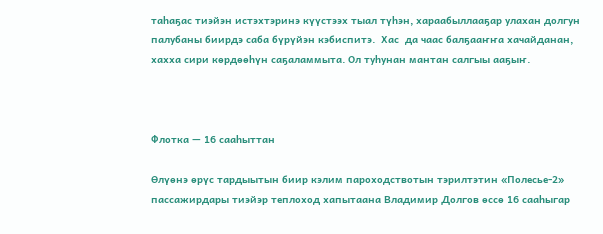таһаҕас тиэйэн истэхтэринэ күүстээх тыал түһэн, хараабыллааҕар улахан долгун палубаны биирдэ саба бүрүйэн кэбиспитэ.  Хас  да чаас балҕааҥҥа хачайданан, хахха сири көрдөөһүн саҕаламмыта. Ол туһунан мантан салгыы ааҕыҥ.



Флотка — 16 сааһыттан

Өлүөнэ өрүс тардыытын биир кэлим пароходствотын тэрилтэтин «Полесье-2» пассажирдары тиэйэр теплоход хапытаана Владимир Долгов өссө 16 сааһыгар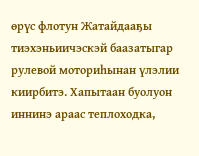өрүс флотун Жатайдааҕы  тиэхэньиичэскэй баазатыгар рулевой моториһынан үлэлии киирбитэ. Хапытаан буолуон иннинэ араас теплоходка,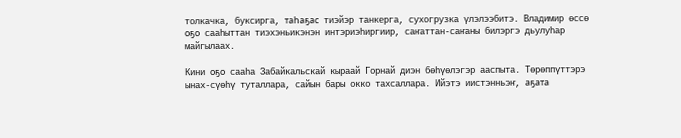толкачка, буксирга, таһаҕас тиэйэр танкерга, сухогрузка үлэлээбитэ. Владимир өссө оҕо сааһыттан тиэхэньикэнэн интэриэһиргиир, саҥаттан-саҥаны билэргэ дьулуһар майгылаах.

Кини оҕо сааһа Забайкальскай кыраай Горнай диэн бөһүөлэгэр ааспыта. Төрөппүттэрэ ынах-сүөһү туталлара, сайын бары окко тахсаллара. Ийэтэ иистэнньэҥ, аҕата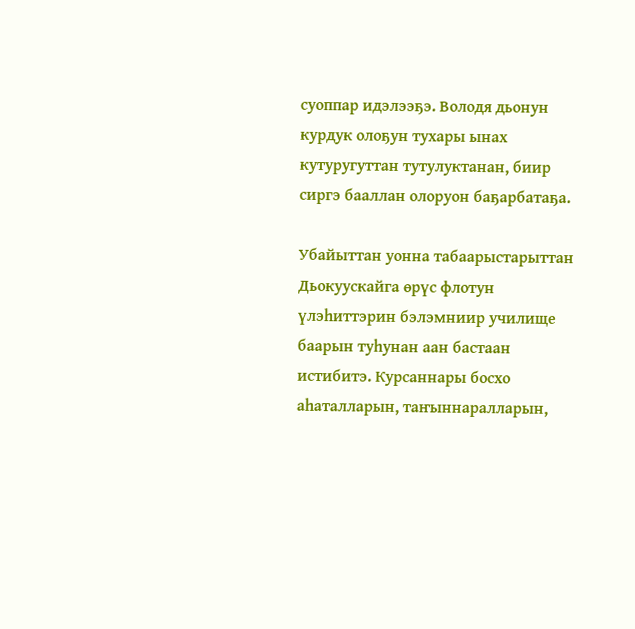суоппар идэлээҕэ. Володя дьонун курдук олоҕун тухары ынах кутуругуттан тутулуктанан, биир сиргэ бааллан олоруон баҕарбатаҕа.

Убайыттан уонна табаарыстарыттан Дьокуускайга өрүс флотун үлэһиттэрин бэлэмниир училище баарын туһунан аан бастаан истибитэ. Курсаннары босхо аһаталларын, таҥыннаралларын,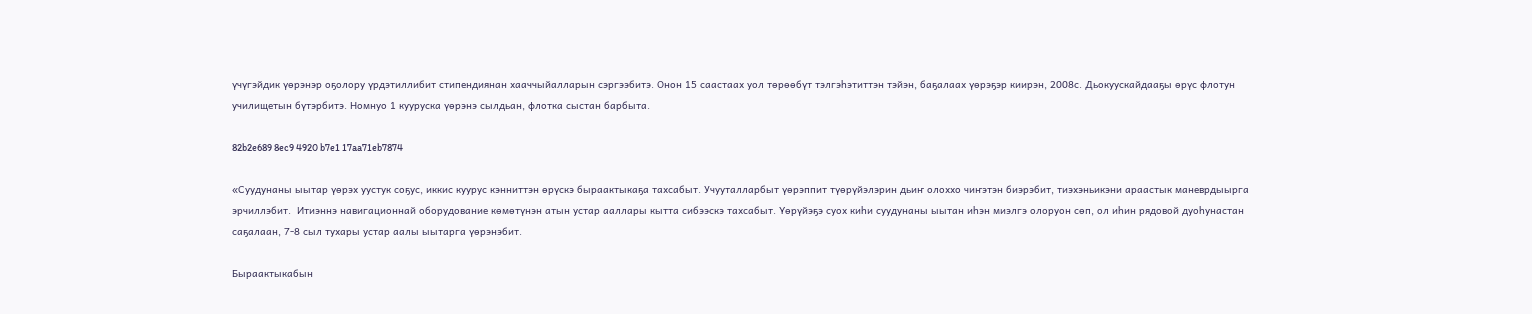үчүгэйдик үөрэнэр оҕолору үрдэтиллибит стипендиянан хааччыйалларын сэргээбитэ. Онон 15 саастаах уол төрөөбүт тэлгэһэтиттэн тэйэн, баҕалаах үөрэҕэр киирэн, 2008с. Дьокуускайдааҕы өрүс флотун училищетын бүтэрбитэ. Номнуо 1 кууруска үөрэнэ сылдьан, флотка сыстан барбыта.

82b2e689 8ec9 4920 b7e1 17aa71eb7874

«Суудунаны ыытар үөрэх уустук соҕус, иккис куурус кэнниттэн өрүскэ быраактыкаҕа тахсабыт. Учууталларбыт үөрэппит түөрүйэлэрин дьиҥ олоххо чиҥэтэн биэрэбит, тиэхэньикэни араастык маневрдыырга эрчиллэбит.  Итиэннэ навигационнай оборудование көмөтүнэн атын устар ааллары кытта сибээскэ тахсабыт. Үөрүйэҕэ суох киһи суудунаны ыытан иһэн миэлгэ олоруон сөп, ол иһин рядовой дуоһунастан саҕалаан, 7-8 сыл тухары устар аалы ыытарга үөрэнэбит.

Быраактыкабын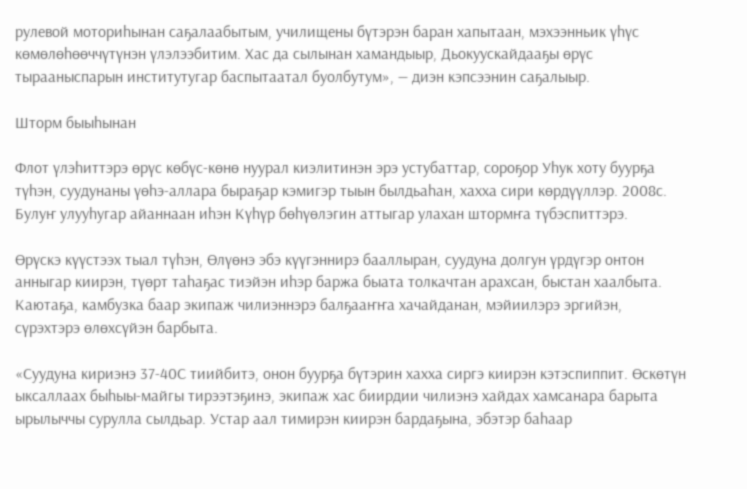рулевой моториһынан саҕалаабытым, училищены бүтэрэн баран хапытаан, мэхээнньик үһүс көмөлөһөөччүтүнэн үлэлээбитим. Хас да сылынан хамандыыр, Дьокуускайдааҕы өрүс тырааныспарын институтугар баспытаатал буолбутум», — диэн кэпсээнин саҕалыыр.

Шторм быыһынан

Флот үлэһиттэрэ өрүс көбүс-көнө нуурал киэлитинэн эрэ устубаттар, сороҕор Уһук хоту буурҕа түһэн, суудунаны үөһэ-аллара быраҕар кэмигэр тыын былдьаһан, хахха сири көрдүүллэр. 2008с. Булуҥ улууһугар айаннаан иһэн Күһүр бөһүөлэгин аттыгар улахан штормҥа түбэспиттэрэ.

Өрүскэ күүстээх тыал түһэн, Өлүөнэ эбэ күүгэннирэ бааллыран, суудуна долгун үрдүгэр онтон анныгар киирэн, түөрт таһаҕас тиэйэн иһэр баржа быата толкачтан арахсан, быстан хаалбыта. Каютаҕа, камбузка баар экипаж чилиэннэрэ балҕааҥҥа хачайданан, мэйиилэрэ эргийэн, сүрэхтэрэ өлөхсүйэн барбыта.

«Суудуна кириэнэ 37-40С тиийбитэ, онон буурҕа бүтэрин хахха сиргэ киирэн кэтэспиппит. Өскөтүн ыксаллаах быһыы-майгы тирээтэҕинэ, экипаж хас биирдии чилиэнэ хайдах хамсанара барыта ырылыччы сурулла сылдьар. Устар аал тимирэн киирэн бардаҕына, эбэтэр баһаар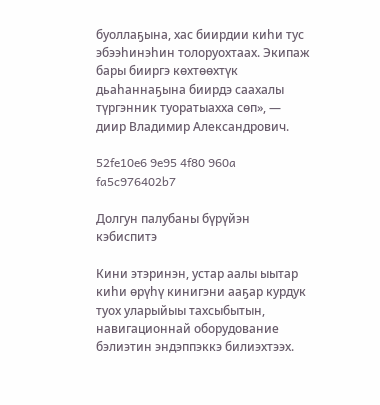буоллаҕына, хас биирдии киһи тус эбээһинэһин толоруохтаах. Экипаж бары бииргэ көхтөөхтүк дьаһаннаҕына биирдэ саахалы түргэнник туоратыахха сөп», — диир Владимир Александрович.

52fe10e6 9e95 4f80 960a fa5c976402b7

Долгун палубаны бүрүйэн кэбиспитэ

Кини этэринэн, устар аалы ыытар киһи өрүһү кинигэни ааҕар курдук туох уларыйыы тахсыбытын, навигационнай оборудование бэлиэтин эндэппэккэ билиэхтээх.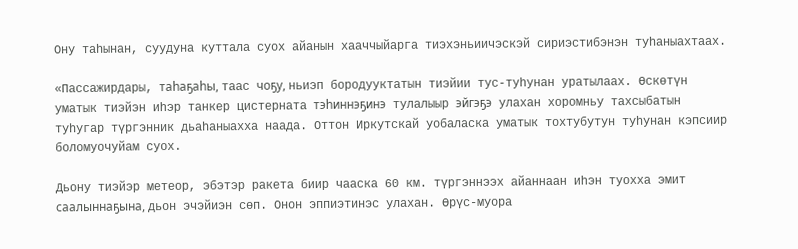Ону таһынан, суудуна куттала суох айанын хааччыйарга тиэхэньиичэскэй сириэстибэнэн туһаныахтаах.

«Пассажирдары, таһаҕаһы, таас чоҕу, ньиэп бородууктатын тиэйии тус-туһунан уратылаах. Өскөтүн уматык тиэйэн иһэр танкер цистерната тэһиннэҕинэ тулалыыр эйгэҕэ улахан хоромньу тахсыбатын туһугар түргэнник дьаһаныахха наада. Оттон Иркутскай уобаласка уматык тохтубутун туһунан кэпсиир боломуочуйам суох.

Дьону тиэйэр метеор, эбэтэр ракета биир чааска 60 км. түргэннээх айаннаан иһэн туохха эмит саалыннаҕына, дьон эчэйиэн сөп. Онон эппиэтинэс улахан. Өрүс-муора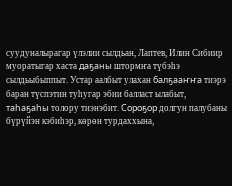суудуналырагар үлэлии сылдьан, Лаптев, Илин Сибиир муоратыгар хаста даҕаны штормҥа түбэһэ сылдьыбыппыт. Устар аалбыт улахан балҕааҥҥа тиэрэ баран түспэтин туһугар эбии балласт ылабыт, таһаҕаһы толору тиэнэбит. Сороҕор долгун палубаны бүрүйэн кэбиһэр, көрөн турдаххына,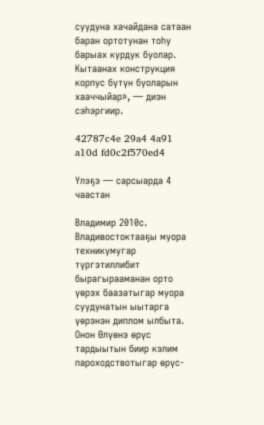суудуна хачайдана сатаан баран ортотунан тоһу барыах курдук буолар. Кытаанах конструкция корпус бүтүн буоларын хааччыйар», — диэн сэһэргиир.

42787c4e 29a4 4a91 a10d fd0c2f570ed4

Үлэҕэ — сарсыарда 4 чаастан

Владимир 2010с. Владивостоктааҕы муора техникумугар түргэтиллибит бырагырааманан орто үөрэх баазатыгар муора суудунатын ыытарга үөрэнэн диплом ылбыта. Онон Өлүөнэ өрүс тардыытын биир кэлим пароходствотыгар өрүс-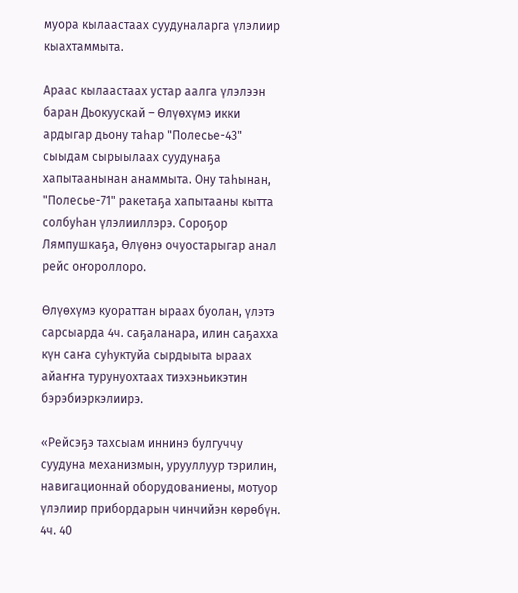муора кылаастаах суудуналарга үлэлиир кыахтаммыта.

Араас кылаастаах устар аалга үлэлээн баран Дьокуускай – Өлүөхүмэ икки ардыгар дьону таһар "Полесье-43" сыыдам сырыылаах суудунаҕа хапытаанынан анаммыта. Ону таһынан,  "Полесье-71" ракетаҕа хапытааны кытта солбуһан үлэлииллэрэ. Сороҕор Лямпушкаҕа, Өлүөнэ очуостарыгар анал рейс оҥороллоро.

Өлүөхүмэ куораттан ыраах буолан, үлэтэ сарсыарда 4ч. саҕаланара, илин саҕахха күн саҥа суһуктуйа сырдыыта ыраах айаҥҥа турунуохтаах тиэхэньикэтин бэрэбиэркэлиирэ.

«Рейсэҕэ тахсыам иннинэ булгуччу суудуна механизмын, урууллуур тэрилин, навигационнай оборудованиены, мотуор үлэлиир прибордарын чинчийэн көрөбүн. 4ч. 40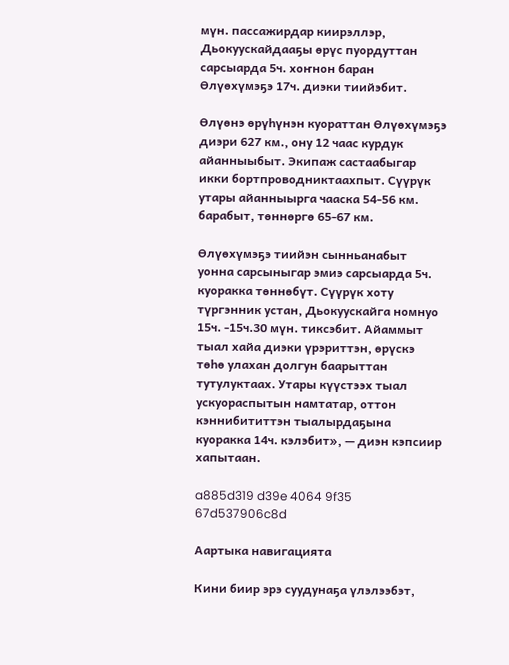мүн. пассажирдар киирэллэр, Дьокуускайдааҕы өрүс пуордуттан сарсыарда 5ч. хоҥнон баран Өлүөхүмэҕэ 17ч. диэки тиийэбит.

Өлүөнэ өрүһүнэн куораттан Өлүөхүмэҕэ диэри 627 км., ону 12 чаас курдук айанныыбыт. Экипаж састаабыгар икки бортпроводниктаахпыт. Сүүрүк утары айанныырга чааска 54-56 км. барабыт, төннөргө 65-67 км.

Өлүөхүмэҕэ тиийэн сынньанабыт уонна сарсыныгар эмиэ сарсыарда 5ч. куоракка төннөбүт. Сүүрүк хоту түргэнник устан, Дьокуускайга номнуо 15ч. -15ч.30 мүн. тиксэбит. Айаммыт тыал хайа диэки үрэриттэн, өрүскэ төһө улахан долгун баарыттан тутулуктаах. Утары күүстээх тыал ускуораспытын намтатар, оттон кэннибититтэн тыалырдаҕына куоракка 14ч. кэлэбит», — диэн кэпсиир хапытаан.

a885d319 d39e 4064 9f35 67d537906c8d

Аартыка навигацията

Кини биир эрэ суудунаҕа үлэлээбэт,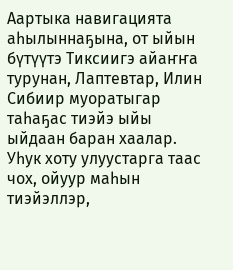Аартыка навигацията аһылыннаҕына, от ыйын бүтүүтэ Тиксиигэ айаҥҥа турунан, Лаптевтар, Илин Сибиир муоратыгар таһаҕас тиэйэ ыйы ыйдаан баран хаалар.  Уһук хоту улуустарга таас чох, ойуур маһын тиэйэллэр,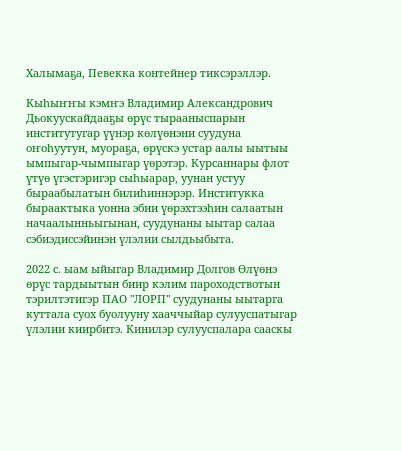Халымаҕа, Певекка контейнер тиксэрэллэр.

Кыһыҥҥы кэмҥэ Владимир Александрович Дьокуускайдааҕы өрүс тырааныспарын институтугар үүнэр көлүөнэни суудуна оҥоһуутун, муораҕа, өрүскэ устар аалы ыытыы ымпыгар-чымпыгар үөрэтэр. Курсаннары флот үтүө үгэстэригэр сыһыарар, уунан устуу быраабылатын билиһиннэрэр. Институкка быраактыка уонна эбии үөрэхтээһин салаатын начаалынньыгынан, суудунаны ыытар салаа сэбиэдиссэйинэн үлэлии сылдьыбыта.

2022 с. ыам ыйыгар Владимир Долгов Өлүөнэ өрүс тардыытын биир кэлим пароходствотын тэрилтэтигэр ПАО "ЛОРП" суудунаны ыытарга куттала суох буолууну хааччыйар сулууспатыгар үлэлии киирбитэ. Кинилэр сулууспалара сааскы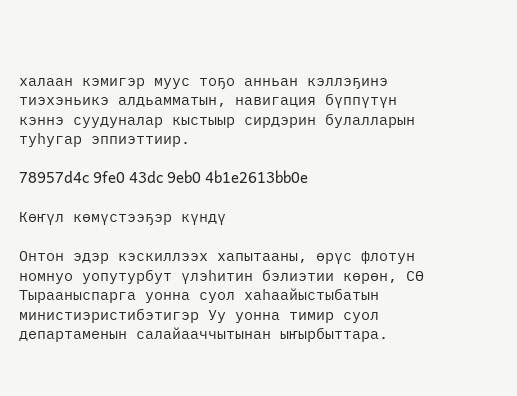халаан кэмигэр муус тоҕо анньан кэллэҕинэ тиэхэньикэ алдьамматын, навигация бүппүтүн кэннэ суудуналар кыстыыр сирдэрин булалларын туһугар эппиэттиир.

78957d4c 9fe0 43dc 9eb0 4b1e2613bb0e

Көҥүл көмүстээҕэр күндү

Онтон эдэр кэскиллээх хапытааны, өрүс флотун номнуо уопутурбут үлэһитин бэлиэтии көрөн, СӨ Тырааныспарга уонна суол хаһаайыстыбатын министиэристибэтигэр Уу уонна тимир суол департаменын салайааччытынан ыҥырбыттара.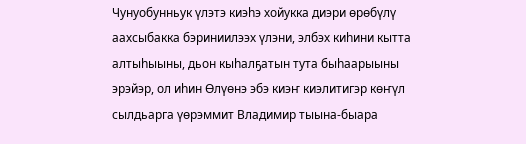Чунуобунньук үлэтэ киэһэ хойукка диэри өрөбүлү аахсыбакка бэриниилээх үлэни, элбэх киһини кытта алтыһыыны, дьон кыһалҕатын тута быһаарыыны эрэйэр, ол иһин Өлүөнэ эбэ киэҥ киэлитигэр көҥүл сылдьарга үөрэммит Владимир тыына-быара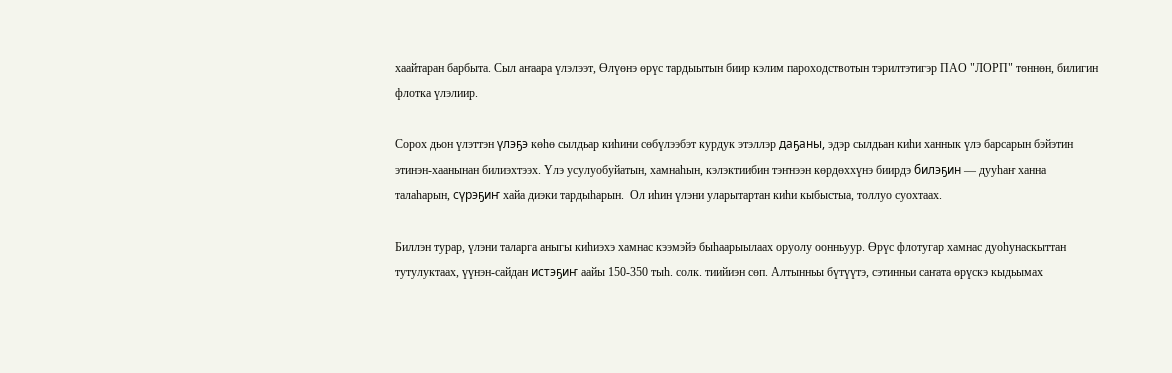хаайтаран барбыта. Сыл аҥаара үлэлээт, Өлүөнэ өрүс тардыытын биир кэлим пароходствотын тэрилтэтигэр ПАО "ЛОРП" төннөн, билигин флотка үлэлиир.

Сорох дьон үлэттэн үлэҕэ көһө сылдьар киһини сөбүлээбэт курдук этэллэр даҕаны, эдэр сылдьан киһи ханнык үлэ барсарын бэйэтин этинэн-хаанынан билиэхтээх. Үлэ усулуобуйатын, хамнаһын, кэлэктиибин тэҥнээн көрдөххүнэ биирдэ билэҕин — дууһаҥ ханна талаһарын, сүрэҕиҥ хайа диэки тардыһарын.  Ол иһин үлэни уларытартан киһи кыбыстыа, толлуо суохтаах.

Биллэн турар, үлэни таларга аныгы киһиэхэ хамнас кээмэйэ быһаарыылаах оруолу оонньуур. Өрүс флотугар хамнас дуоһунаскыттан тутулуктаах, үүнэн-сайдан истэҕиҥ аайы 150-350 тыһ. солк. тиийиэн сөп. Алтынньы бүтүүтэ, сэтинньи саҥата өрүскэ кыдьымах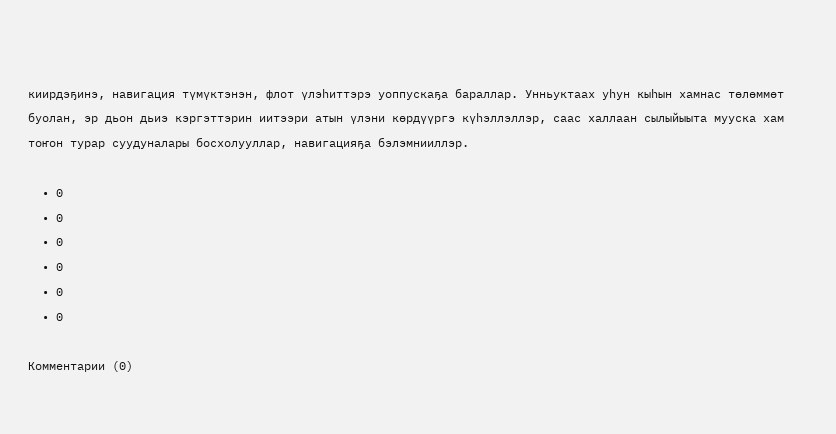киирдэҕинэ, навигация түмүктэнэн, флот үлэһиттэрэ уоппускаҕа бараллар. Унньуктаах уһун кыһын хамнас төлөммөт буолан, эр дьон дьиэ кэргэттэрин иитээри атын үлэни көрдүүргэ күһэллэллэр, саас халлаан сылыйыыта мууска хам тоҥон турар суудуналары босхолууллар, навигацияҕа бэлэмнииллэр.

  • 0
  • 0
  • 0
  • 0
  • 0
  • 0

Комментарии (0)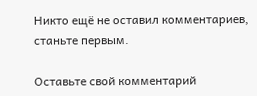Никто ещё не оставил комментариев, станьте первым.

Оставьте свой комментарий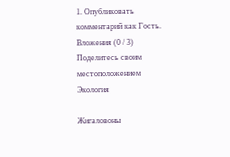1. Опубликовать комментарий как Гость.
Вложения (0 / 3)
Поделитесь своим местоположением
Экология

Жигаловоны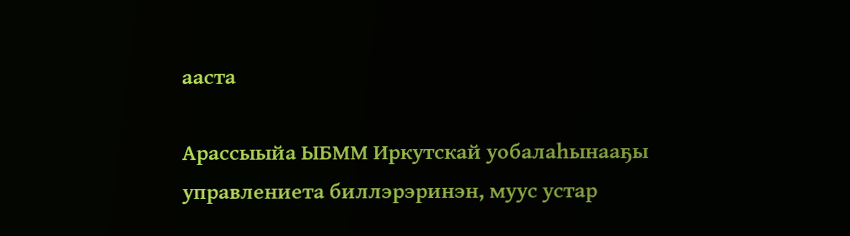ааста

Арассыыйа ЫБММ Иркутскай уобалаһынааҕы управлениета биллэрэринэн, муус устар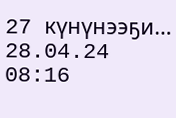27 күнүнээҕи…
28.04.24 08:16